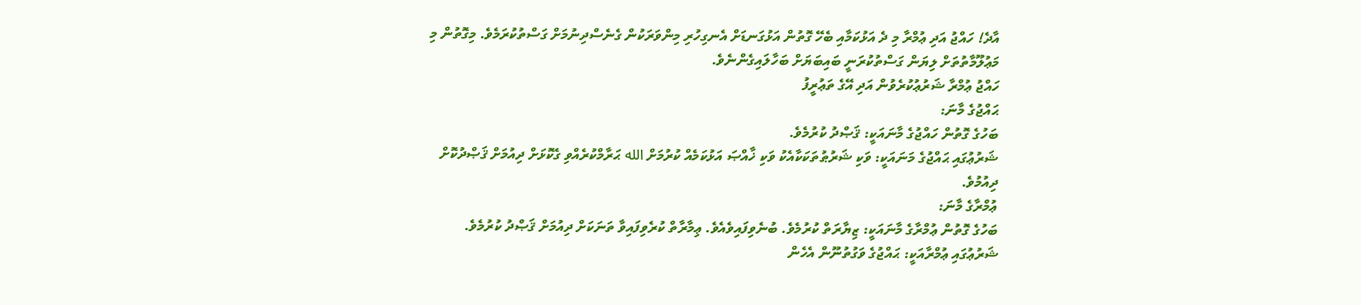އާދެ! ހައްޖު އަދި ޢުމްރާ މި ދެ އަޅުކަމާއި ބެހޭ ގޮތުން އަޅުގަނޑަށް އެނގިހުރި މިންވަރަކުން ގެނެސްދިނުމަށް ގަސްތުކުރަމެވެ. މިގޮތުން މި މަޢުލޫމާތުތަށް ލިޔަން ގަސްތުކުރަނީ ބައިބަޔަށް ބަހާލައިގެންނެވެ.
ހައްޖު ޢުމްރާ ޝަރުޢުކުރެވުން އަދި އޭގެ ތަޢުރީފު
ޙައްޖުގެ މާނަ:
ބަހުގެ ގޮތުން ހައްޖުގެ މާނައަކީ: ޤަޞްދު ކުރުމެވެ.
ޝަރުޢުގައި ޙައްޖުގެ މަނައަކީ: ވަކި ޝަރުޠުތަކަކާއެކު ވަކި ޚާއްޞަ އަޅުކަމެއް ކުރުމަށް الله ޙަރާމްކުރެއްވި ގެކޮޅަށް ދިއުމަށް ޤަޞްދުކޮށް ދިއުމުވެ.
ޢުމްރާގެ މާނަ:
ބަހުގެ ގޮތުން ޢުމްރާގެ މާނައަކީ: ޒިޔާރަތް ކުރުމެވެ. ބުނެވިފައިވެއެވެ. ޢިމާރާތް ކުރެވިފައިވާ ތަނަކަށް ދިއުމަށް ޤަޞްދު ކުރުމެވެ.
ޝަރުޢުގައި ޢުމްރާއަކީ: ޙައްޖުގެ ވަގުތުނޫން އެހެން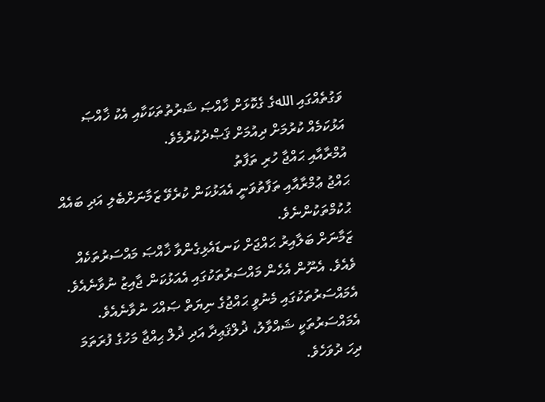ވަގުތެއްގައި اللهގެ ގެކޮޅަށް ޚާއްޞަ ޝަރުތުތަކަކާއި އެކު ޚާއްޞަ އަޅުކަމެއް ކުރުމަށް ދިއުމަށް ޤަޞްދުކުރުމެވެ.
އުމްރާއާއި ޙައްޖާ ހުރި ތަފާތު
ޙައްޖު ޢުމްރާއާއި ތަފާތުވަނީ އެއަޅުކަން ކުރެވޭ ޒަމާނަށްބެލި އަދި ބައެއް ޙުކުމްތަކުންނެވެ.
ޒަމާނަށް ބަލާއިރު ޙައްޖަށް ކަނޑައެޅިގެންވާ ޚާއްޞަ މައްސަރުތަކެއް ވެއެވެ. އެނޫން އެހެން މައްސަރުތަކުގައި އެއަޅުކަން ޖާއިޒު ނުވާނެއެވެ. އެމައްސަރުތަކުގައި މެނުވީ ޙައްޖުގެ ނިޔަތް ޞައްޙަ ނުވާނެއެވެ. އެމައްސަރުތަކީ ޝައްވާލު، ޛުލްޤަޢިދާ އަދި ޛުލް ޙިއްޖާ މަހުގެ ފުރަތަމަ ދިހަ ދުވަހެވެ.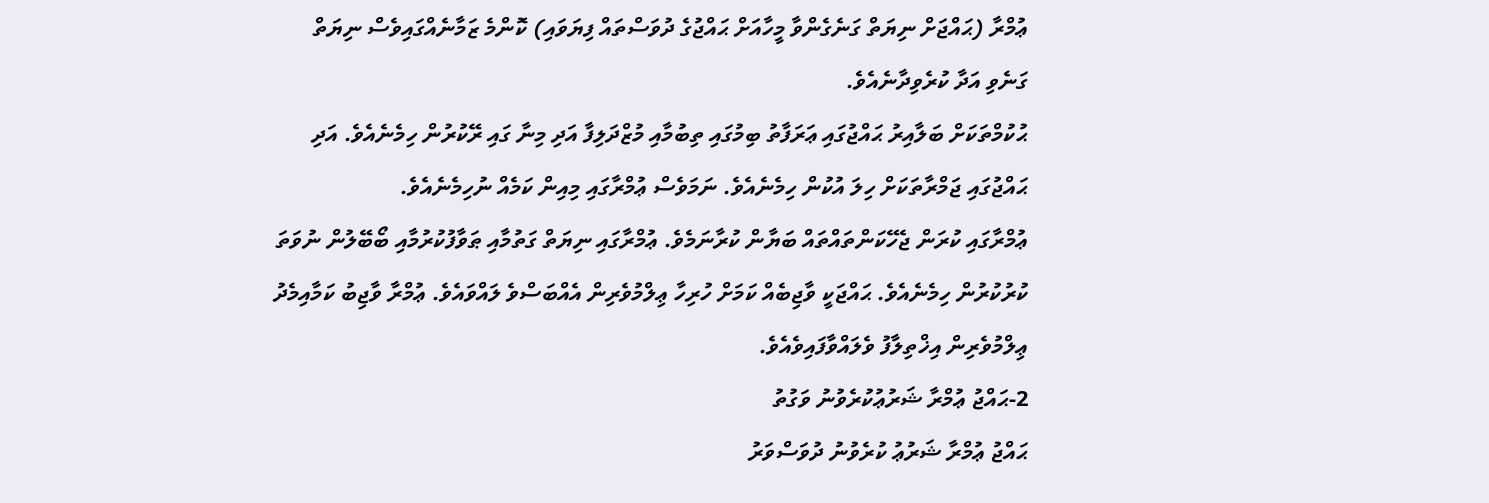ޢުމްރާ (ޙައްޖަށް ނިޔަތް ގަނެގެންވާ މީހާއަށް ޙައްޖުގެ ދުވަސްތައް ފިޔަވައި) ކޮންމެ ޒަމާނެއްގައިވެސް ނިޔަތް ގަނެވި އަދާ ކުރެވިދާނެއެވެ.
ޙުކުމްތަކަށް ބަލާއިރު ޙައްޖުގައި ޢަރަފާތު ބިމުގައި ތިބުމާއި މުޒްދަލިފާ އަދި މިނާ ގައި ރޭކުރުން ހިމެނެއެވެ. އަދި ޙައްޖުގައި ޖަމްރާތަކަށް ހިލަ އުކުން ހިމެނެއެވެ. ނަމަވެސް ޢުމްރާގައި މިއިން ކަމެއް ނުހިމެނެއެވެ.
ޢުމްރާގައި ކުރަން ޖެހޭކަންތައްތައް ބަޔާން ކުރާނަމެވެ. ޢުމްރާގައި ނިޔަތް ގަތުމާއި ޠަވާފުކުރުމާއި ބޯބޭލުން ނުވަތަ ކުރުކުރުން ހިމެނެއެވެ. ޙައްޖަކީ ވާޖިބެއް ކަމަށް ހުރިހާ ޢިލްމުވެރިން އެއްބަސްވެ ލައްވައެވެ. ޢުމްރާ ވާޖިބު ކަމާއިމެދު ޢިލްމުވެރިން އިޚްތިލާފު ވެލައްވާފައިވެއެވެ.
2-ޙައްޖު ޢުމްރާ ޝަރުޢުކުރެވުނު ވަގުތު
ޙައްޖު ޢުމްރާ ޝަރުޢު ކުރެވުނު ދުވަސްވަރު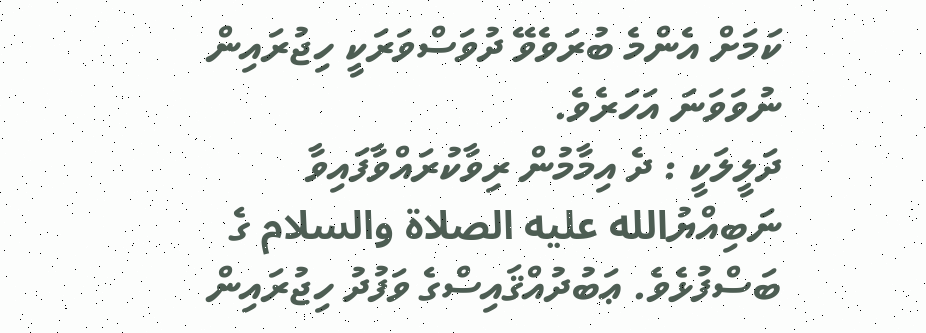ކަމަށް އެންމެ ބުރަވެވޭ ދުވަސްވަރަކީ ހިޖުރައިން ނުވަވަނަ އަހަރެވެ.
ދަލީލަކީ : ދެ އިމާމުން ރިވާކުރައްވާފައިވާ ނަބިއްޔުالله عليه الصلاة والسلام ގެ ބަސްފުޅެވެ. ޢަބުދުއްޤައިސްގެ ވަފުދު ހިޖުރައިން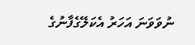ނުވަވަނަ އަހަރު އެކަލޭގެފާނުގެ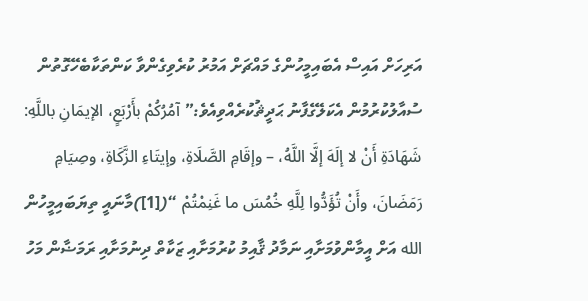އަރިހަށް އައިސް އެބައިމީހުންގެ މައްޗަށް އަމުރު ކުރެވިގެންވާ ކަންތަކާބެހޭގޮތުން ސުއާލުކުރުމުން އެކަލޭގެފާނު ޙަދީޘުކުރެއްވިއެވެ:” آمُرُكُمْ بأَرْبَعٍ، الإيمَانِ باللَّهِ: شَهَادَةِ أَنْ لا إلَهَ إلَّا اللَّهُ، – وإقَامِ الصَّلَاةِ، وإيتَاءِ الزَّكَاةِ، وصِيَامِ رَمَضَانَ، وأَنْ تُؤَدُّوا لِلَّهِ خُمُسَ ما غَنِمْتُمْ “([1])މާނައީ ތިޔަބައިމީހުން الله އަށް އީމާންވުމަށާއި ނަމާދު ޤާއިމު ކުރުމަށާއި ޒަކާތް ދިނުމަށާއި ރަމަޟާން މަހު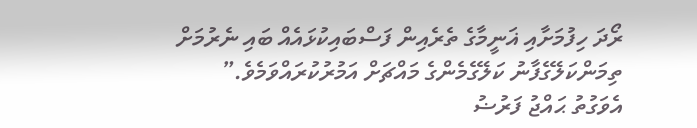ރޯދަ ހިފުމަށާއި ޣަނީމާގެ ތެރެއިން ފަސްބައިކުޅައެއް ބައި ނެރުމަށް ތިމަންކަލޭގެފާނު ކަލޭގެމެންގެ މައްޗަށް އަމުރުކުރައްވަމެވެ.”
އެވަގުތު ޙައްޖު ފަރުޟު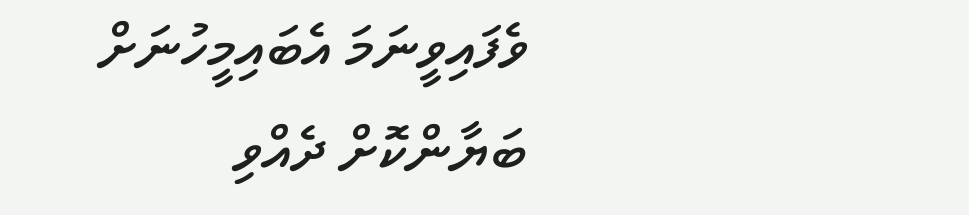ވެފައިވީނަމަ އެބައިމީހުނަށް ބަޔާންކޮށް ދެއްވި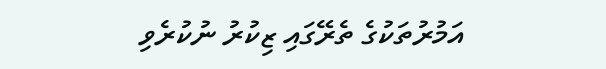އަމުރުތަކުގެ ތެރޭގައި ޒިކުރު ނުކުރެވި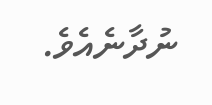ނުދާނެއެވެ.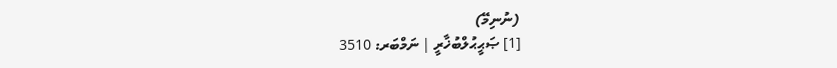(ނުނިމޭ)
[1] ޞަޙީޙުލްބުޚާރީ | ނަމްބަރ: 3510